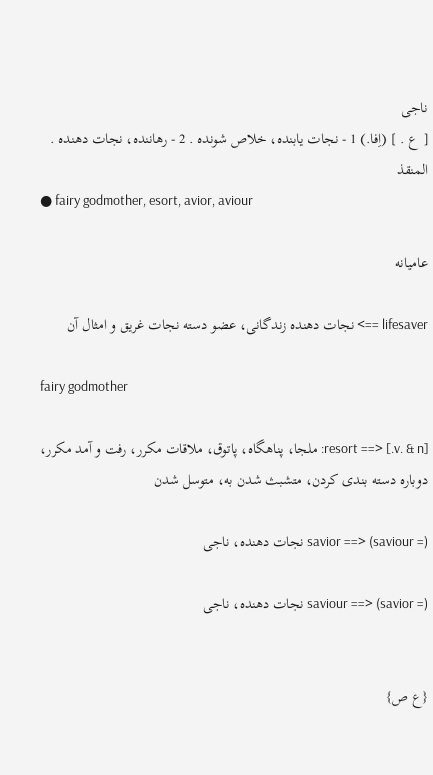ناجی
[ ع . ] (اِفا.) 1 - نجات یابنده، خلاص شونده . 2 - رهاننده، نجات دهنده .
المنقذ
● fairy godmother, esort, avior, aviour

عامیانه‌

lifesaver ==> نجات دهنده زندگانى، عضو دسته نجات غریق و امثال آن

fairy godmother

resort ==> [.v. & n]: ملجا، پناهگاه، پاتوق، ملاقات مکرر، رفت و آمد مکرر، دوباره دسته بندى کردن، متشبث شدن به، متوسل شدن

savior ==> (saviour =) نجات دهنده، ناجى

saviour ==> (savior =) نجات دهنده، ناجى


{ع ص}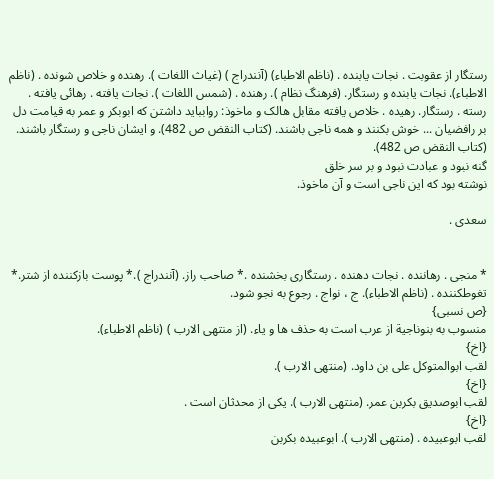رستگار از عقوبت . نجات یابنده . (ناظم الاطباء) (آنندراج ) (غیاث اللغات ). رهنده و خلاص شونده . (ناظم الاطباء). نجات یابنده و رستگار. (فرهنگ نظام ). رهنده . (شمس اللغات ). نجات یافته . رهائی یافته . رسته . رستگار. رهیده . خلاص یافته مقابل هالک و ماخوذ: روابباید داشتن که ابوبکر و عمر به قیامت دل بر رافضیان ... خوش بکنند و همه ناجی باشند. (کتاب النقض ص 482). و ایشان ناجی و رستگار باشند. (کتاب النقض ص 482).
گنه نبود و عبادت نبود و بر سر خلق
نوشته بود که این ناجی است و آن ماخوذ.

سعدی .


* منجی . رهاننده . نجات دهنده . رستگاری بخشنده .* صاحب راز. (آنندراج ).* پوست بازکننده از شتر.* تغوطکننده . (ناظم الاطباء). ج ، نواج . رجوع به نجو شود.
{ص نسبی}
منسوب به بنوناجیة از عرب است به حذف ها و یاء. (از منتهی الارب ) (ناظم الاطباء).
{اخ}
لقب ابوالمتوکل علی بن داود. (منتهی الارب ).
{اخ}
لقب ابوصدیق بکربن عمر. (منتهی الارب ). یکی از محدثان است .
{اخ}
لقب ابوعبیده . (منتهی الارب ). ابوعبیده بکربن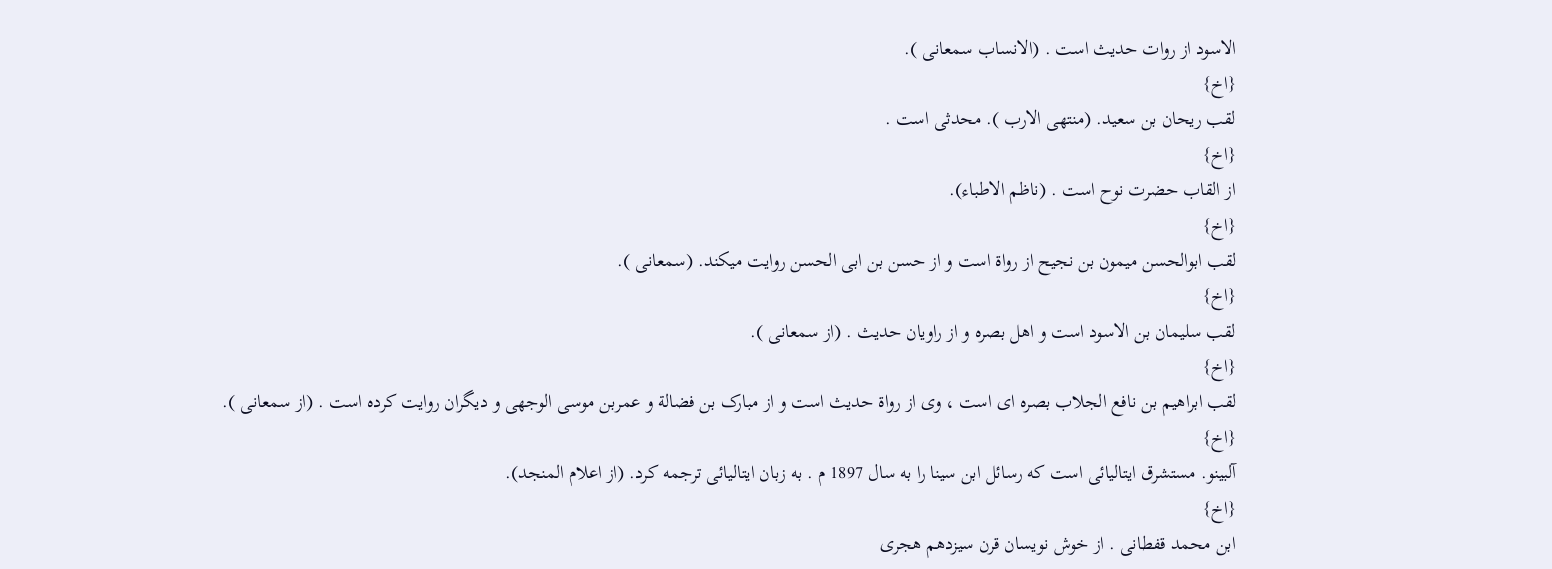الاسود از روات حدیث است . (الانساب سمعانی ).
{اخ}
لقب ریحان بن سعید. (منتهی الارب ). محدثی است .
{اخ}
از القاب حضرت نوح است . (ناظم الاطباء).
{اخ}
لقب ابوالحسن میمون بن نجیح از رواة است و از حسن بن ابی الحسن روایت میکند. (سمعانی ).
{اخ}
لقب سلیمان بن الاسود است و اهل بصره و از راویان حدیث . (از سمعانی ).
{اخ}
لقب ابراهیم بن نافع الجلاب بصره ای است ، وی از رواة حدیث است و از مبارک بن فضالة و عمربن موسی الوجهی و دیگران روایت کرده است . (از سمعانی ).
{اخ}
آلبینو. مستشرق ایتالیائی است که رسائل ابن سینا را به سال 1897 م . به زبان ایتالیائی ترجمه کرد. (از اعلام المنجد).
{اخ}
ابن محمد قفطانی . از خوش نویسان قرن سیزدهم هجری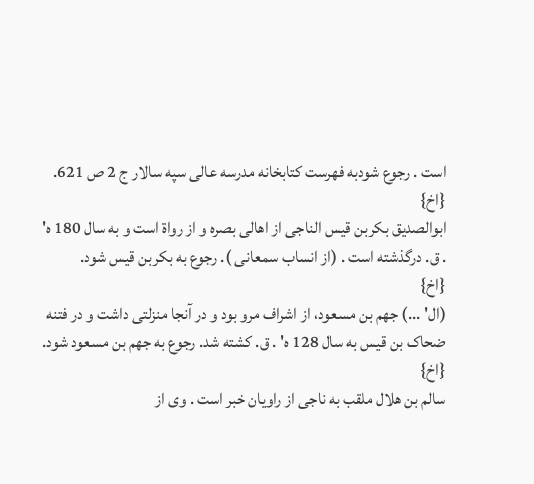است . رجوع شودبه فهرست کتابخانه مدرسه عالی سپه سالار ج 2 ص 621.
{اخ}
ابوالصدیق بکربن قیس الناجی از اهالی بصره و از رواة است و به سال 180 ه' . ق. درگذشته است . (از انساب سمعانی ). رجوع به بکربن قیس شود.
{اخ}
(ال' ...) جهم بن مسعود، از اشراف مرو بود و در آنجا منزلتی داشت و در فتنه ضحاک بن قیس به سال 128 ه' . ق. کشته شد. رجوع به جهم بن مسعود شود.
{اخ}
سالم بن هلال ملقب به ناجی از راویان خبر است . وی از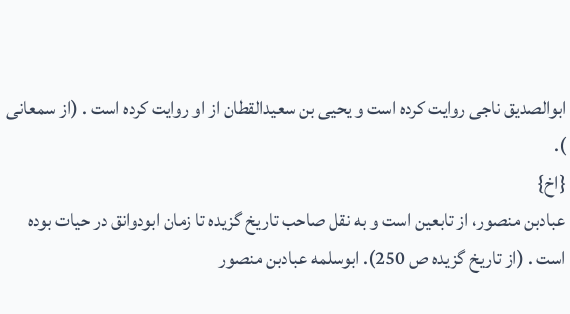ابوالصدیق ناجی روایت کرده است و یحیی بن سعیدالقطان از او روایت کرده است . (از سمعانی ).
{اخ}
عبادبن منصور، از تابعین است و به نقل صاحب تاریخ گزیده تا زمان ابودوانق در حیات بوده است . (از تاریخ گزیده ص 250). ابوسلمه عبادبن منصور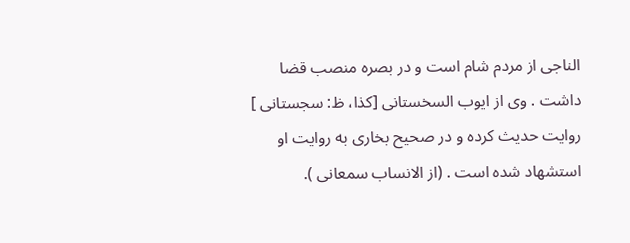الناجی از مردم شام است و در بصره منصب قضا داشت . وی از ایوب السخستانی [کذا، ظ: سجستانی ] روایت حدیث کرده و در صحیح بخاری به روایت او استشهاد شده است . (از الانساب سمعانی ).